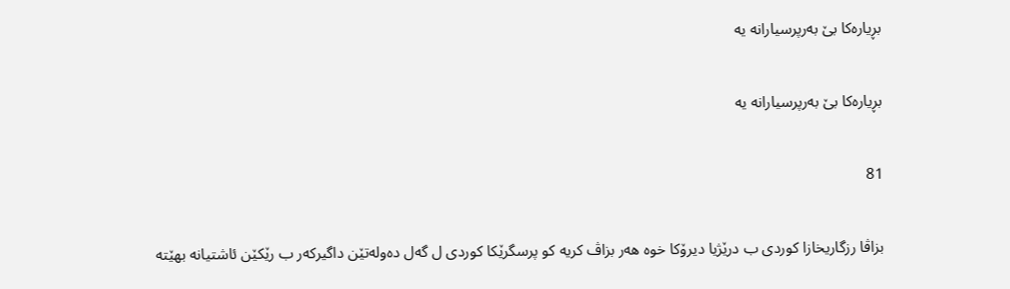بڕیاره‌كا بێ به‌رپرسیارانه‌ یه‌

بڕیاره‌كا بێ به‌رپرسیارانه‌ یه‌

81

بزاڤا رزگاریخازا كوردی ب درێژیا دیرۆكا خوه‌ هه‌ر بزاڤ كریه‌ كو پرسگرێكا كوردی ل گه‌ل ده‌وله‌تێن داگیركه‌ر ب رێكێن ئاشتیانه‌ بهێته‌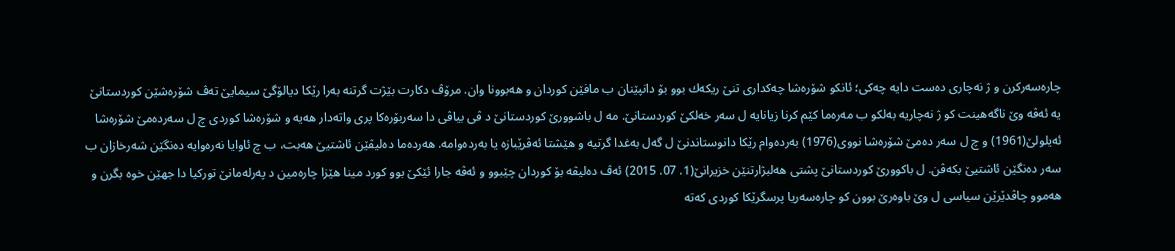چاره‌سه‌ركرن و ژ نه‌چاری ده‌ست دایه‌ چه‌كی؛ ئانكو شۆره‌شا چه‌كداری تنێ ریكه‌ك بوو بۆ دانپێنان ب مافێن كوردان و هه‌بوونا وان. مرۆڤ دكارت بێژت گرتنه‌ به‌را رێكا دیالۆگێ سیمایێ ته‌ڤ شۆره‌شێن كوردستانێ یه‌ ئه‌ڤه‌ وێ ناگه‌هینت كو ژ نه‌چاریه‌ به‌لكو ب مه‌ره‌ما كێم كرنا زیانایه‌ ل سه‌ر خه‌لكێ كوردستانێ. مه‌ ل باشوورێ كوردستانێ د ڤی بیاڤی دا سه‌ربۆره‌كا پری واته‌دار هه‌یه‌ و شۆره‌شا كوردی چ ل سه‌رده‌مێ شۆره‌شا ئه‌یلولێ(1961) و چ ل سه‌ر ده‌مێ شۆره‌شا نووی(1976) به‌رده‌وام رێكا دانوستاندنێ ل گه‌ل به‌غدا گرتیه‌ و هێشتا ئه‌ڤرێبازه‌ یا به‌رده‌وامه‌. هه‌رده‌ما ده‌لیڤێن ئاشتیێ هه‌بت، ب چ ئاوایا نه‌ره‌وایه‌ ده‌نگێن شه‌رخازان ب سه‌ر ده‌نگێن ئاشتیێ بكه‌ڤن. ل باكوورێ كوردستانێ پشتی هه‌لبژارتنێن خزیرانێ(1. 07. 2015) ئه‌ڤ ده‌لیڤه‌ بۆ كوردان چێبوو و ئه‌ڤه‌ جارا ئێكێ بوو كورد مینا هێزا چاره‌مین د په‌رله‌مانێ توركیا دا جهێن خوه‌ بگرن و هه‌موو چاڤدێرێن سیاسی ل وێ باوه‌رێ بوون كو چاره‌سه‌ریا پرسگرێكا كوردی كه‌ته‌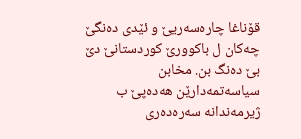قۆناغا چاره‌سه‌ریێ و ئێدی ده‌نگێ چه‌كان ل باكوورێ كوردستانێ دێ بێ ده‌نگ بن. مخابن سیاسه‌تمه‌دارێن هه‌ده‌پێ ب ژیرمه‌ندانه‌ سه‌ره‌ده‌ری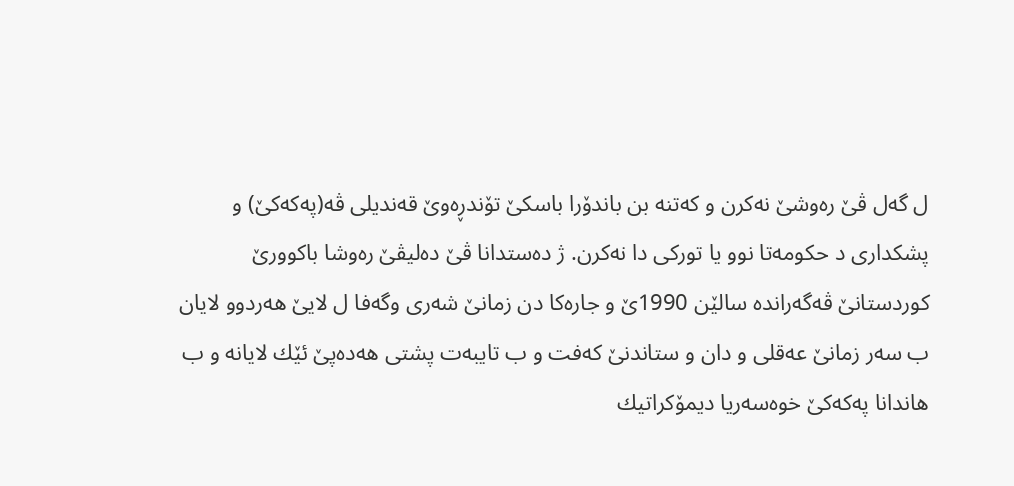ل گه‌ل ڤێ ره‌وشێ نه‌كرن و كه‌تنه‌ بن باندۆرا باسكێ تۆندڕه‌وێ قه‌ندیلی ڤه‌(په‌كه‌كێ) و پشكداری د حكومه‌تا نوو یا توركی دا نه‌كرن. ژ ده‌ستدانا ڤێ ده‌لیڤێ ره‌وشا باكوورێ كوردستانێ ڤه‌گه‌رانده‌ سالێن 1990ێ و جاره‌كا دن زمانێ شه‌ری وگه‌فا ل لایێ هه‌ردوو لایان ب سه‌ر زمانێ عه‌قلی و دان و ستاندنێ كه‌فت و ب تایبه‌ت پشتی هه‌ده‌پێ ئێك لایانه‌ و ب هاندانا په‌كه‌كێ خوه‌سه‌ریا دیمۆكراتیك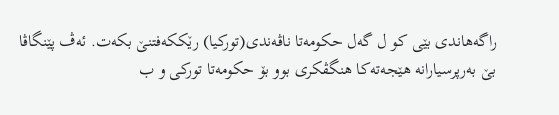راگه‌هاندی بێی كو ل گه‌ل حكومه‌تا ناڤه‌ندی(توركیا) رێككه‌فتنێ بكه‌ت. ئه‌ڤ پێنگاڤا بێ به‌رپرسیارانه‌ هێجه‌ته‌كا هنگڤكری بوو بۆ حكومه‌تا توركی و ب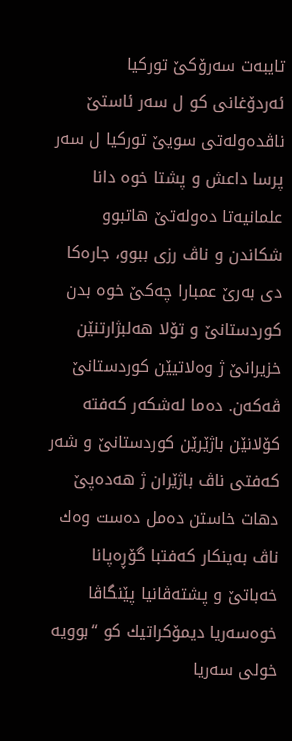تایبه‌ت سه‌رۆكێ توركیا ئه‌ردۆغانی كو ل سه‌ر ئاستێ ناڤده‌وله‌تی سویێ توركیا ل سه‌ر پرسا داعش و پشتا خوه‌ دانا علمانیه‌تا ده‌وله‌تێ هاتبوو شكاندن و ناڤ رزی ببوو، جاره‌كا دی به‌رێ عمبارا چه‌كێ خوه‌ بدن كوردستانێ و تۆلا هه‌لبژارتنێن خزیرانێ ژ وه‌لاتیێن كوردستانێ ڤه‌كه‌ن. ده‌ما له‌شكه‌ر كه‌فته‌ كۆلانێن باژێرێن كوردستانێ و شه‌ر كه‌فتی ناڤ باژێران ژ هه‌ده‌پێ دهات خاستن ده‌مل ده‌ست وه‌ك ناڤ به‌ینكار كه‌فتبا گۆڕه‌پانا خه‌باتێ و پشته‌ڤانیا پێنگاڤا خوه‌سه‌ریا دیمۆكراتیك كو “بوویه‌ خولی سه‌ریا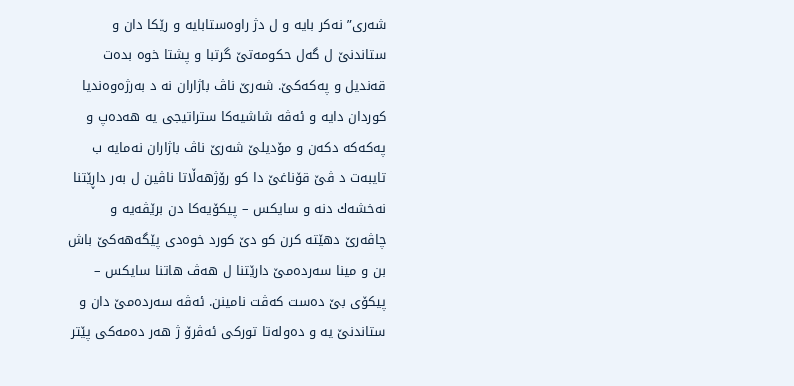شه‌ری” نه‌كر بایه‌ و ل دژ راوه‌ستابایه‌ و رێكا دان و ستاندنێ ل گه‌ل حكومه‌تێ گرتبا و پشتا خوه‌ بده‌ت قه‌ندیل و په‌كه‌كێ. شه‌رێ ناڤ باژاران نه‌ د به‌رژه‌وه‌ندیا كوردان دایه‌ و ئه‌ڤه‌ شاشیه‌كا ستراتیجی یه‌ هه‌ده‌پ و په‌كه‌كه‌ دكه‌ن و مۆدیلێ شه‌رێ ناڤ باژاران نه‌مایه‌ ب تایبه‌ت د ڤێ قۆناغێ دا كو رۆژهه‌ڵاتا ناڤین ل به‌ر داڕێتنا نه‌خشه‌ك دنه‌ و سایكس – پیكۆیه‌كا دن برێڤه‌یه‌ و چاڤه‌رێ دهێته‌ كرن كو دێ كورد خوه‌دی پێگه‌هه‌كێ باش بن و مینا سه‌رده‌مێ دارێتنا ل هه‌ڤ هاتنا سایكس – پیكۆی بێ ده‌ست كه‌ڤت نامینن. ئه‌ڤه‌ سه‌رده‌مێ دان و ستاندنێ یه‌ و ده‌وله‌تا توركی ئه‌ڤرۆ ژ هه‌ر ده‌مه‌كی پێتر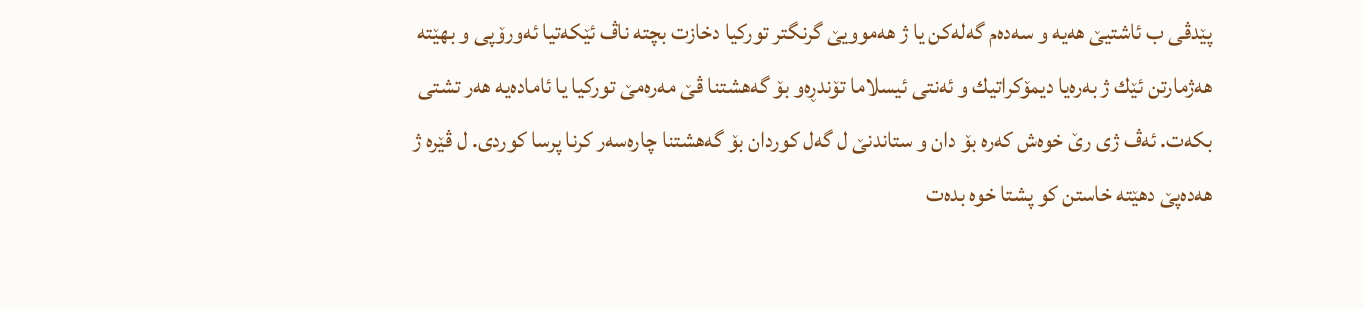پێدڤی ب ئاشتیێ هه‌یه‌ و سه‌ده‌م گه‌له‌كن یا ژ هه‌موویێ گرنگتر توركیا دخازت بچته‌ ناڤ ئێكه‌تیا ئه‌ورۆپی و بهێته‌ هه‌ژمارتن ئێك ژ به‌ره‌یا دیمۆكراتیك و ئه‌نتی ئیسلاما تۆندڕه‌و بۆ گه‌هشتنا ڤێ مه‌ره‌مێ توركیا یا ئاماده‌یه‌ هه‌ر تشتی بكه‌ت. ئه‌ڤ ژی رێ خوه‌ش كه‌ره‌ بۆ دان و ستاندنێ ل گه‌ل كوردان بۆ گه‌هشتنا چاره‌سه‌ر كرنا پرسا كوردی. ل ڤێره‌ ژ هه‌ده‌پێ دهێته‌ خاستن كو پشتا خوه‌ بده‌ت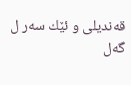قه‌ندیلی و ئێك سه‌ر ل گه‌ل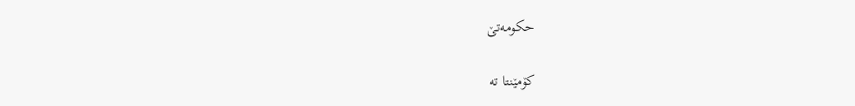حكومه‌تێ

کۆمێنتا تە